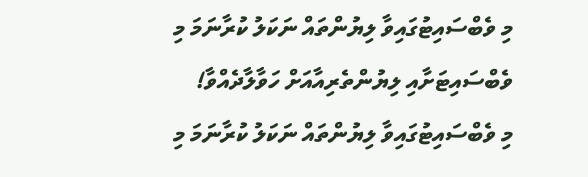މި ވެބްސައިޓުގައިވާ ލިޔުންތައް ނަކަލު ކުރާނަމަ މި ވެބްސައިޓަށާއި ލިޔުންތެރިއާއަށް ހަވާލާދެއްވާ!
މި ވެބްސައިޓުގައިވާ ލިޔުންތައް ނަކަލު ކުރާނަމަ މި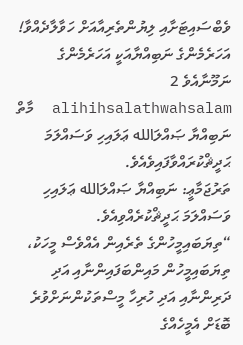ވެބްސައިޓަށާއި ލިޔުންތެރިއާއަށް ހަވާލާދެއްވާ!
އަހަރެމެންގެ ނަބިއްޔާއަކީ އަހަރެމެންގެ ނަމޫނާއެވެ 2
alihihsalathwahsalam  މާތް ނަބިއްޔާ ޞައްލަالله ޢަލައިހި ވަސައްލަމަ ޙަދީޘްކުރައްވާފައިވެއެވެ.
ތަރުޖަމާޢީ: ނަބިއްޔާ ޞައްލަالله ޢަލައިހި ވަސައްލަމަ ޙަދީޘްކުރެއްވިއެވެ. “ތިޔަބައިމީހުންގެ ތެރެއިން އެއްވެސް މީހަކު، ތިޔަބައިމީހުން މައިންބަފައިންނާއި އަދި ދަރިންނާއި އަދި ހުރިހާ މީސްތަކުންނަށްވުރެ ބޮޑަށް އެމީހެއްގެ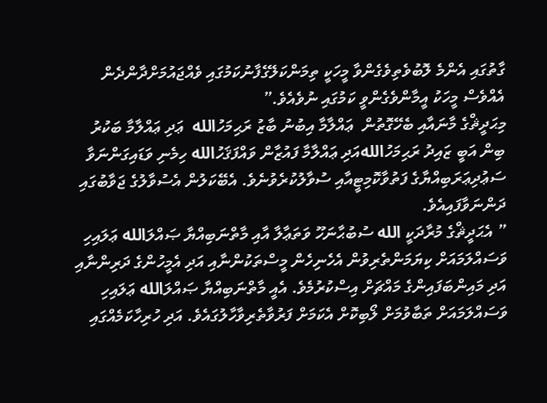ގާތުގައި އެންމެ ލޮބުވެތިވެގެންވާ މީހަކީ ތިމަންކަލޭގެފާނުކަމުގައި ވެއްޖައުމަށްދާންދެން  އެއްވެސް މީހަކު އީމާންވެގެންވީ ކަމުގައި ނުވެއެވެ.”
މިޙަދީޘްގެ މާނައާއި ބެހޭގޮތުން  ޢައްލާމާ އިބުނު ބާޒު ރަޙިމަހުالله  ޢަދި ޢައްލާމާ ބަކުރު ބިން އަބީ ޒައިދު ރަޙިމަހުاللهއަދި ޢައްލާމާ ފައުޒާން ވައްފަޤަހުالله ހިމެނި ވަޑައިގަންނަވާ ސަޢުދިޢަރަބިއްޔާގެ ފަތުވާކޮމިޓީއާއި ސުވާލުކުރެވުނެވެ. އެބޭކަލުން އެސުވާލުގެ ޖަވާބުގައި ދަންނަވާފައިއެވެ.
” އެޙަދީޘްގެ މުރާދަކީ الله ސުބުޙާނަހޫ ވަތަޢާލާ އާއި މާތްނަބިއްޔާ ޞައްލަالله ޢަލައިހި ވަސައްލަމައަށް ކިޔަމަންތެރިވުން އެހެނިހެން މީސްތަކުންނާއި އަދި އެމީހުންގެ ދަރިންނާއި އަދި މައިންބަފައިންގެ މައްޗަށް އިސްކުރުމެވެ. އެއީ މާތްނަބިއްޔާ ޞައްލަالله ޢަލައިހި ވަސައްލަމައަށް ތަބާވުމަށް ލޯބިކޮށް އެކަމަށް ފަރުވާތެރިވާހާލުގައެވެ. އަދި ހުރިހާކަމެއްގައި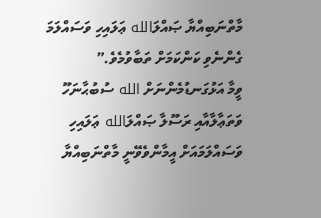މާތްނަބިއްޔާ ޞައްލަالله ޢަލައިހި ވަސައްލަމަ ގެންނެވި ކަންކަމަށް ތަބާވުމެވެ.”
ވީމާ އަޅުގަނޑުމެންނަށް الله ސުބުޙާނަހޫ ވަތަޢާލާއާއި ރަސޫލާ ޞައްލަالله ޢަލައިހި ވަސައްލަމައަށް އީމާންވެވޭނީ މާތްނަބިއްޔާ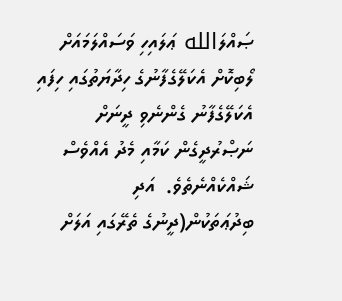ޞައްލަالله ޢަލައިހި ވަސައްލަމައަށް ލޯބިކޮށް އެކަލޭގެފާނުގެ ހިދާޔަތުގައި ހިފައި އެކަލޭގެފާނު ގެންނެވި ދީނަށް ނަޞްރުދީގެން ކަމާއި މެދު އެއްވެސް ޝައްކެއްނެތެވެ.  އަދި ބިދުޢަތަކުން(ދީނުގެ ތެރޭގައި އަލަށް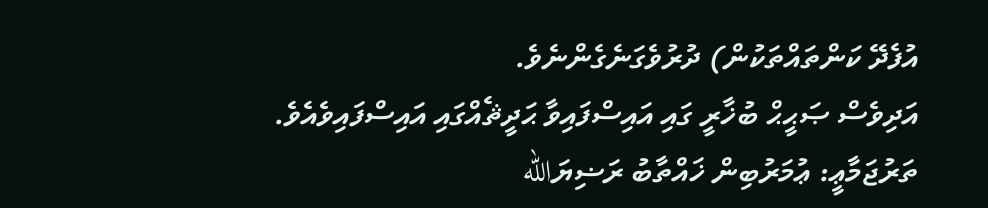އުފެދޭ ކަންތައްތަކުން) ދުރުވެގަނެގެންނެވެ.
އަދިވެސް ޞަޙީޙް ބުޚާރީ ގައި އައިސްފައިވާ ޙަދީޘެއްގައި އައިސްފައިވެއެވެ.
ތަރުޖަމާޢީ: ޢުމަރުބިން ޚައްތާބު ރަޟިޔަالله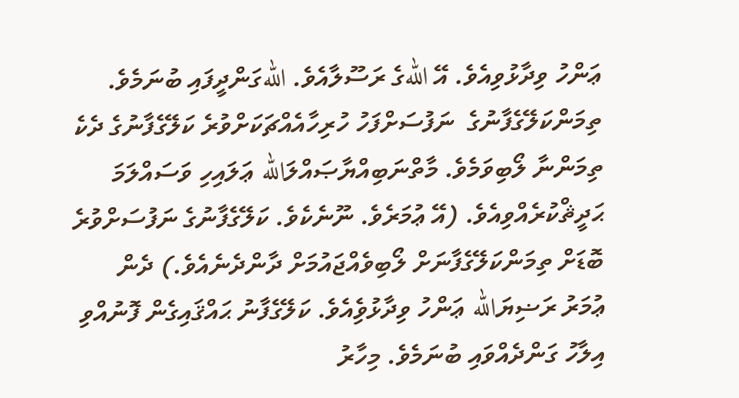ޢަންހު ވިދާޅުވިއެވެ. އޭ اللهގެ ރަސޫލާއެވެ. اللهގަންދީފައި ބުނަމެވެ. ތިމަންކަލޭގެފާނުގެ  ނަފުސަށްފަހު ހުރިހާއެއްޗަކަށްވުރެ ކަލޭގެފާނުގެ ދެކެ ތިމަންނާ ލޯބިވަމެވެ. މާތްނަބިއްޔާޞައްލަالله ޢަލައިހި ވަސައްލަމަ ޙަދީޘްކުރެއްވިއެވެ. (އޭ ޢުމަރެވެ. ނޫނެކެވެ. ކަލޭގެފާނުގެ ނަފުސަށްވުރެ ބޮޑަށް ތިމަންކަލޭގެފާނަށް ލޯބިވެއްޖައުމަށް ދާންދެނެއެވެ.) ދެން ޢުމަރު ރަޟިޔަالله ޢަންހު ވިދާޅުވިެއެވެ. ކަލޭގެފާނު ޙައްޤައިގެން ފޮނުއްވި އިލާހު ގަންދެއްވައި ބުނަމެވެ. މިހާރު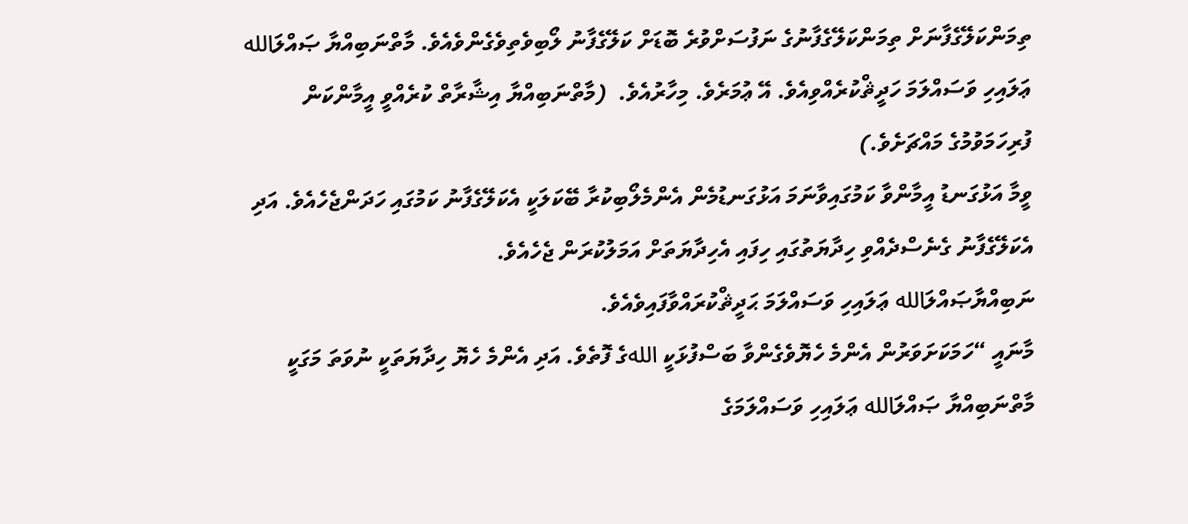ތިމަންކަލޭގެފާނަށް ތިމަންކަލޭގެފާނުގެ ނަފުސަށްވުރެ ބޮޑަށް ކަލޭގެފާނު ލޯބިވެތިވެގެންވެއެވެ. މާތްނަބިއްޔާ ޞައްލަالله ޢަލައިހި ވަސައްލަމަ ހަދީޘްކުރެއްވިއެވެ. އޭ ޢުމަރެވެ. މިހާރުއެވެ.  (މާތްނަބިއްޔާ އިޝާރާތް ކުރެއްވީ އީމާންކަން ފުރިހަމަވުމުގެ މައްޗަށެވެ.)
ވީމާ އަޅުގަނޑު އީމާންވާ ކަމުގައިވާނަމަ އަޅުގަނޑުމެން އެންމެލޯބިކުރާ ބޭކަލަކީ އެކަލޭގެފާނު ކަމުގައި ހަދަންޖެހެއެވެ. އަދި އެކަލޭގެފާނު ގެނެސްދެއްވި ހިދާޔަތުގައި ހިފައި އެހިދާޔަތަށް އަމަލުކުރަން ޖެހެއެވެ.
ނަބިއްޔާޞައްލަالله ޢަލައިހި ވަސައްލަމަ ޙަދީޘްކުރައްވާފައިވެއެވެ.
މާނައީ “ހަމަކަށަވަރުން އެންމެ ހެޔޮވެގެންވާ ބަސްފުޅަކީ اللهގެ ފޮތެވެ. އަދި އެންމެ ހެޔޮ ހިދާޔަތަކީ ނުވަތަ މަގަކީ މާތްނަބިއްޔާ ޞައްލަالله ޢަލައިހި ވަސައްލަމަގެ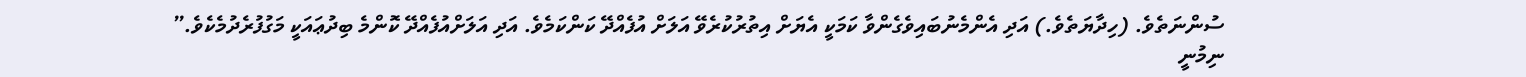ސުންނަތެވެ. (ހިދާޔަތެވެ.) އަދި އެންމެނުބައިވެގެންވާ ކަމަކީ އެޔަށް އިތުރުކުރެވޭ އަލަށް އުފެއްދޭ ކަންކަމެވެ. އަދި އަލަށްއުފެއްދޭ ކޮންމެ ބިދުޢައަކީ މަގުފުރެދުމެކެވެ.”
ނިމުނީ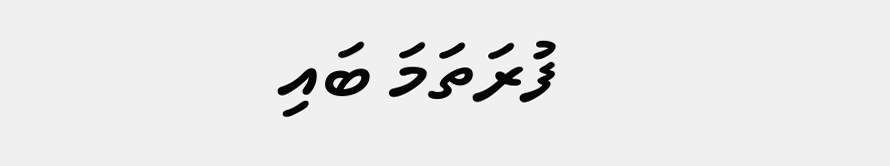ފުރަތަމަ ބައި